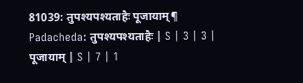81039: तुपश्यपश्यताहैः पूजायाम्¶
Padacheda: तुपश्यपश्यताहैः | S | 3 | 3 |
पूजायाम् | S | 7 | 1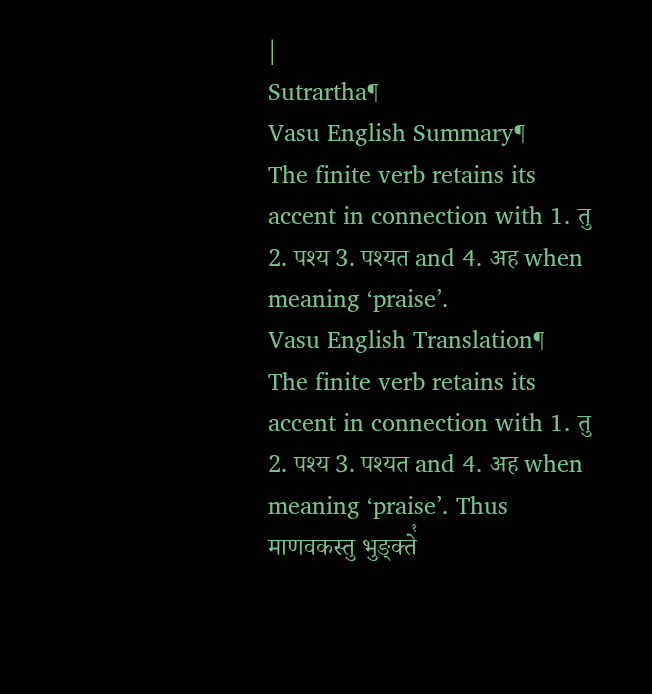|
Sutrartha¶
Vasu English Summary¶
The finite verb retains its accent in connection with 1. तु 2. पश्य 3. पश्यत and 4. अह when meaning ‘praise’.
Vasu English Translation¶
The finite verb retains its accent in connection with 1. तु 2. पश्य 3. पश्यत and 4. अह when meaning ‘praise’. Thus माणवकस्तु भुङ्क्ते꣡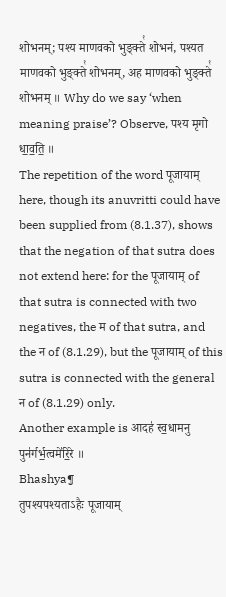शोभनम्; पश्य माणवको भुङ्क्ते꣡ शोभनं, पश्यत माणवको भुङ्क्ते꣡ शोभनम्, अह माणवको भुङ्क्ते꣡ शोभनम् ॥ Why do we say ‘when meaning praise’? Observe, पश्य मृगो धा॒व॒ति॒ ॥
The repetition of the word पूजायाम् here, though its anuvritti could have been supplied from (8.1.37), shows that the negation of that sutra does not extend here: for the पूजायाम् of that sutra is connected with two negatives, the म of that sutra, and the न of (8.1.29), but the पूजायाम् of this sutra is connected with the general न of (8.1.29) only.
Another example is आदह॑ स्व॒धामनु पुन॑र्गर्भ॒त्वमे॑रि॒रे ॥
Bhashya¶
तुपश्यपश्यताऽहैः पूजायाम्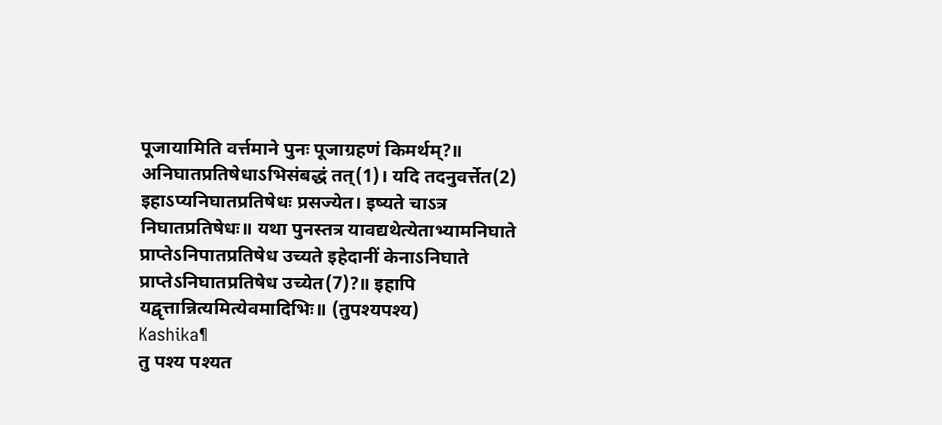पूजायामिति वर्त्तमाने पुनः पूजाग्रहणं किमर्थम्?॥ अनिघातप्रतिषेधाऽभिसंबद्धं तत्(1)। यदि तदनुवर्त्तेत(2) इहाऽप्यनिघातप्रतिषेधः प्रसज्येत। इष्यते चाऽत्र निघातप्रतिषेधः॥ यथा पुनस्तत्र यावद्यथेत्येताभ्यामनिघाते प्राप्तेऽनिपातप्रतिषेध उच्यते इहेदानीं केनाऽनिघाते प्राप्तेऽनिघातप्रतिषेध उच्येत(7)?॥ इहापि यद्वृत्तान्नित्यमित्येवमादिभिः॥ (तुपश्यपश्य)
Kashika¶
तु पश्य पश्यत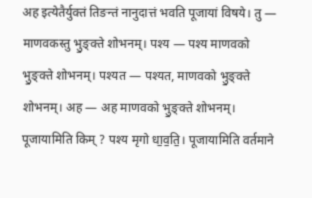अह इत्येतैर्युक्तं तिङन्तं नानुदात्तं भवति पूजायां विषये। तु — माणवकस्तु भु॒ङ्क्ते शोभनम्। पश्य — पश्य माणवको भु॒ङ्क्ते शोभनम्। पश्यत — पश्यत, माणवको भु॒ङ्क्ते शोभनम्। अह — अह माणवको भु॒ङ्क्ते शोभनम्। पूजायामिति किम् ? पश्य मृगो धा॒व॒ति॒। पूजायामिति वर्तमाने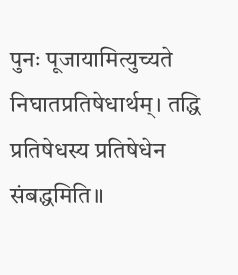पुनः पूजायामित्युच्यते निघातप्रतिषेधार्थम्। तद्धि प्रतिषेधस्य प्रतिषेधेन संबद्धमिति॥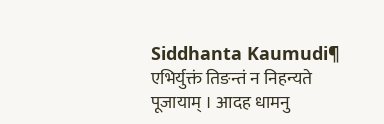Siddhanta Kaumudi¶
एभिर्युक्तं तिङन्तं न निहन्यते पूजायाम् । आदह धामनु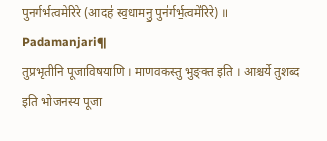पुनर्गर्भत्वमेरिरे (आदह॑ स्व॒धामनु॒ पुन॑र्गर्भ॒त्वमे॑रिरे) ॥
Padamanjari¶
तुप्रभृतीनि पूजाविषयाणि । माणवकस्तु भुङ्क्त इति । आश्चर्ये तुशब्द इति भोजनस्य पूजा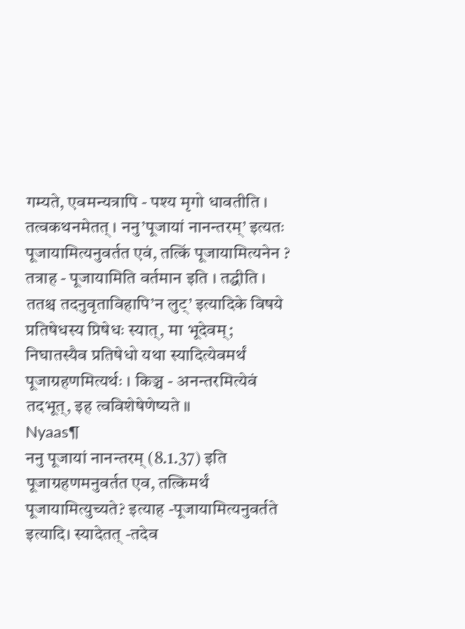गम्यते, एवमन्यत्रापि - पश्य मृगो धावतीति । तत्वकथनमेतत् । ननु’पूजायां नानन्तरम्’ इत्यतः पूजायामित्यनुवर्तत एवं, तत्किं पूजायामित्यनेन ? तत्राह - पूजायामिति वर्तमान इति । तद्धीति । ततश्च तदनुवृताविहापि’न लुट्’ इत्यादिके विषये प्रतिषेधस्य प्रिषेधः स्यात्, मा भूदेवम्; निघातस्यैव प्रतिषेधो यथा स्यादित्येवमर्थं पूजाग्रहणमित्यर्थः । किञ्च - अनन्तरमित्येवं तदभूत्, इह त्वविशेषेणेष्यते ॥
Nyaas¶
ननु पूजायां नानन्तरम् (8.1.37) इति पूजाग्रहणमनुवर्तत एव, तत्किमर्थं पूजायामित्युच्यते? इत्याह -पूजायामित्यनुवर्तते इत्यादि। स्यादेतत् -तदेव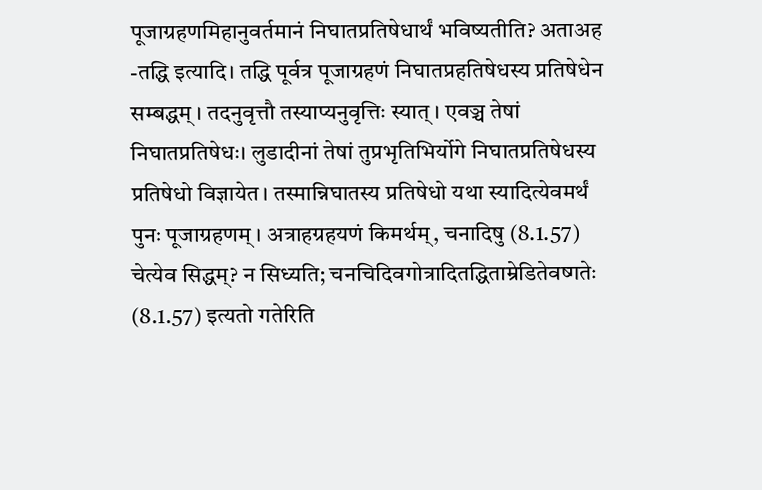पूजाग्रहणमिहानुवर्तमानं निघातप्रतिषेधार्थं भविष्यतीति? अताअह -तद्धि इत्यादि। तद्धि पूर्वत्र पूजाग्रहणं निघातप्रहतिषेधस्य प्रतिषेधेन सम्बद्धम्। तदनुवृत्तौ तस्याप्यनुवृत्तिः स्यात्। एवञ्च तेषां निघातप्रतिषेधः। लुडादीनां तेषां तुप्रभृतिभिर्योगे निघातप्रतिषेधस्य प्रतिषेधो विज्ञायेत। तस्मान्निघातस्य प्रतिषेधो यथा स्यादित्येवमर्थं पुनः पूजाग्रहणम्। अत्राहग्रहयणं किमर्थम्, चनादिषु (8.1.57) चेत्येव सिद्धम्? न सिध्यति; चनचिदिवगोत्रादितद्धिताम्रेडितेवष्गतेः (8.1.57) इत्यतो गतेरिति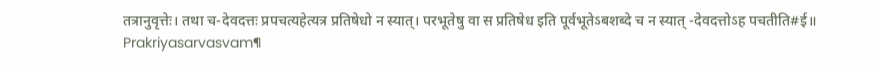तत्रानुवृत्तेः। तथा च-देवदत्तः प्रपचत्यहेत्यत्र प्रतिषेधो न स्यात्। परभूतेषु वा स प्रतिषेध इति पूर्वभूतेऽबशब्दे च न स्यात् -देवदत्तोऽह पचतीति#ई॥
Prakriyasarvasvam¶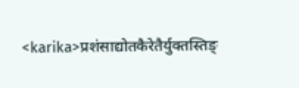<karika>प्रशंसाद्योतकैरेतैर्युक्तस्तिङ्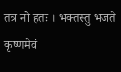तत्र नो हतः । भक्तस्तु भजते कृष्णमेवं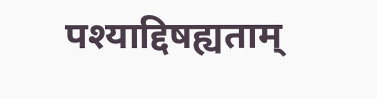पश्याद्दिषह्यताम्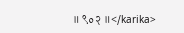॥ ९०२ ॥</karika>